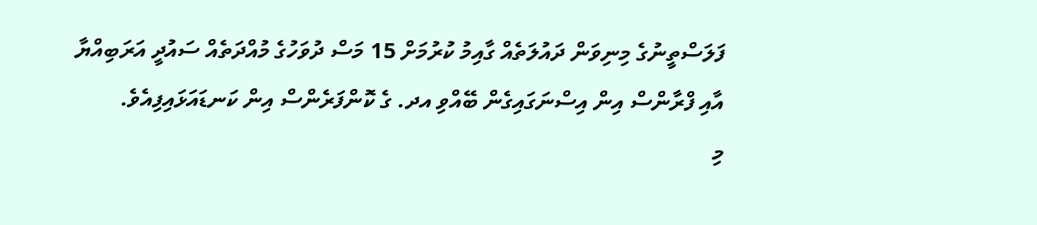ފަލަސްތީނުގެ މިނިވަން ދައުލަތެއް ގާއިމު ކުރުމަށް 15 މަސް ދުވަހުގެ މުއްދަތެއް ސައުދީ އަރަބިއްޔާ އާއި ފްރާންސް އިން އިސްނަގައިގެން ބޭއްވި އދ. ގެ ކޮންފަރެންސް އިން ކަނޑައަޅައިފިއެވެ.
މި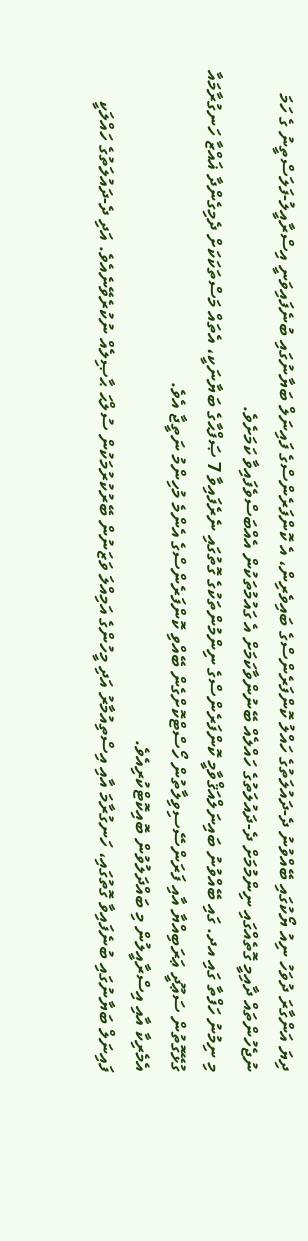ދިޔަ އަންގާރަ ދުވަހު ނިއު ޔޯކުގައި ބޭއްވުނު ދެ-ދައުލަތުގެ ހައްލު ކޮންފަރެންސްގެ ބައިވެރިން، އެ ކޮންފަރެންސްގެ ފައިނަލް ބަޔާނުގައި ބުނެފައިވަނީ އިސްރާއީލު-ފަލަސްތީނު ގެ ހަމަ ނުޖެހުންތައް ދާއިމީ ގޮތެއްގައި ނިންމުމަށް ދެ-ދައުލަތުގެ ހައްލެއް ބޭނުންވާކަމަށް އެ ގައުމުތަކުން އެއްބަސްވެފައިވާ ކަމަށެވެ.
މި ނިމުނު ހަފްތާ ގައި އދ. ގައި ބޭއްވުނު ބައިނަލްއަޤްވާމީ ކޮންފަރެންސްގެ ނިންމުންތަކުގެ ގޮތުގައި ނެރެފައިވާ 7 ޞަފްޙާގެ ބަޔާނަކީ، އެތައް މަސްތަކަކަށް ދެމިގެންދާ ޣައްޒާ ހަނގުރާމައާ ގުޅޭގޮތުން ސަޢޫދީ ޢަރަބިއްޔާ އާއި ފަރަންސޭސިވިލާތުން ހޯސްޓްކޮށްގެން ބޭއްވި ކޮންފަރެންސްގެ އެންމެ މުހިންމު ނަތީޖާ އެވެ.
އެމެރިކާ އާއި އިސްރާއީލުން މި ބައްދަލުވުން ބޮއިކޮޓްކުރިއެވެ.
ފައިނަލް ބަޔާނުގައި ބުނެފައިވާ ގޮތުގައި، ހަނގުރާމަ އާއި އިސްތިއުމާރު އަދި މީހުންގެ އަމިއްލަ ވަޒަނުން ބޭރުކުރުމަކުން ސުލްޙަ ޙާޞިލެއް ނުކުރެވޭނެއެވެ. އަދި ދެ-ދައުލަތުގެ ހައްލަކީ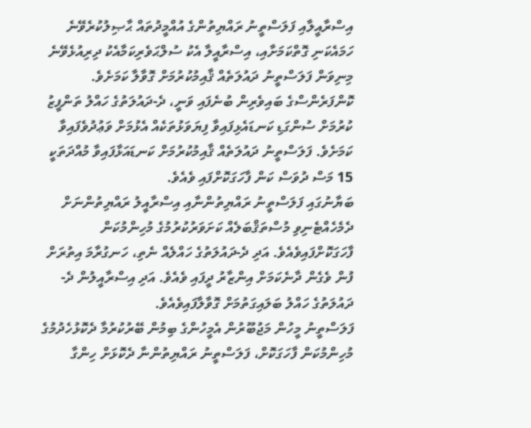އިސްރާއީލާއި ފަލަސްތީނު ރައްޔިތުންގެ އުއްމީދުތައް ޙާޞިލުކުރެވޭނެ ހަމައެކަނި ގޮތްކަމަށާއި، އިސްރާއީލާ އެކު ސުލްޙަވެރިކަމާއެކު ދިރިއުޅެވޭނެ މިނިވަން ފަލަސްތީނު ދައުލަތެއް ޤާއިމުކުރުމަށް ގޮވާލާ ކަމަށެވެ.
ކޮންފަރެންސްގެ ބައިވެރިން ބުނެފައި ވަނީ، ދެ-ދައުލަތުގެ ހައްލު ތަންފީޒު ކުރުމަށް ސުންގަޑި ކަނޑައެޅިފައިވާ ފިޔަވަޅުތަކެއް އެޅުމަށް ވަޢުދުވެފައިވާ ކަމަށެވެ. ފަލަސްތީނު ދައުލަތެއް ޤާއިމުކުރުމަށް ކަނޑައަޅާފައިވާ މުއްދަތަކީ 15 މަސް ދުވަސް ކަން ފާހަގަކޮށްފައި ވެއެވެ.
ބަޔާނުގައި ފަލަސްތީނު ރައްޔިތުންނާއި އިސްރާއީލު ރައްޔިތުންނަށް ދެމެހެއްޓެނިވި މުސްތަޤްބަލެއް ކަށަވަރުކުރުމުގެ މުހިންމުކަން ފާހަގަކޮށްފައިވެއެވެ. އަދި ދެ-ދައުލަތުގެ ހައްލެއް ނެތި، ހަނގުރާމަ އިތުރަށް ފުން ވެގެން ދާނެކަމަށް އިންޒާރު ދީފައި ވެއެވެ. އަދި އިސްރާއީލުން ދެ-ދައުލަތުގެ ހައްލު ބަލައިގަތުމަށް ގޮވާލާފައިވެއެވެ.
ފަލަސްތީނު މީހުން މަޖުބޫރުން އެމީހުންގެ ބިމުން ބޭރުކުރުމާ ދެކޮޅުހެދުމުގެ މުހިންމުކަން ފާހަގަކޮށް، ފަލަސްތީނު ރައްޔިތުންނާ ދެކޮޅަށް ހިންގާ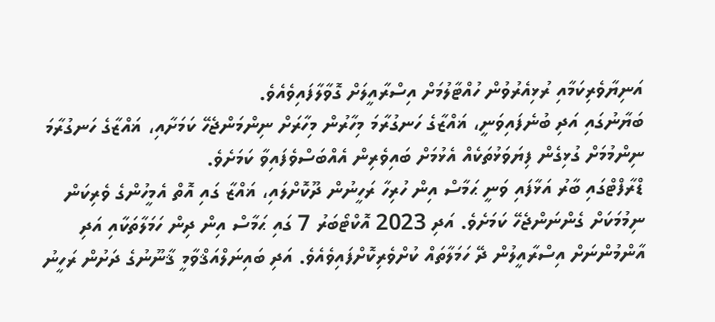އަނިޔާވެރިކަމާއި ރުޅިއެރުވުން ހުއްޓާލުމަށް އިސްރާއީލަށް ގޮވާލާފައިވެއެވެ.
ބަޔާނުގައި އަދި ބުނެފައިވަނީ، ޣައްޒާގެ ހަނގުރާމަ މިހާރުން މިހާރަށް ނިންމަންޖެހޭ ކަމަށާއި، ޣައްޒާގެ ހަނގުރާމަ ނިންމުމަށް ގުޅިގެން ފިޔަވަޅުތަކެއް އެޅުމަށް ބައިވެރިން އެއްބަސްވެފައިވާ ކަމަށެވެ.
ޑްރާފްޓްގައި ބާރު އަޅާފައި ވަނީ ޙަމާސް އިން ހުރިހާ ރަހީނުން ދޫކޮށްލައި، ޣައްޒާ ގައި އޮތް އެމީހުންގެ ވެރިކަން ނިމުމަކަށް ގެންނަންޖެހޭ ކަމަށެވެ. އަދި 2023 އޮކްޓޯބަރު 7 ގައި ޙަމާސް އިން ދިން ހަމަލާތަކާއި އަދި އާންމުންނަށް އިސްރާއީލުން ދޭ ހަމަލާތައް ކުށްވެރިކޮށްފައިވެއެވެ. އަދި ބައިނަލްއަޤްވާމީ ޤާނޫނުގެ ދަށުން ރަހީނު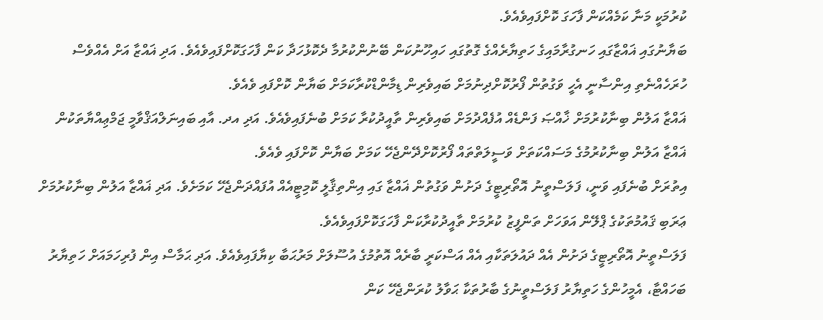ކުރުމަކީ މަނާ ކަމެއްކަން ފާހަގަ ކޮށްފައިވެއެވެ.
ބަޔާނުގައި ޣައްޒާގައި ހަނގުރާމައިގެ ހަތިޔާރެއްގެ ގޮތުގައި ހައިހޫނުކަން ބޭނުންކުރުމާ ދެކޮޅުހަދާ ކަން ފާހަގަކޮށްފައިވެއެވެ. އަދި ޣައްޒާ އަށް އެއްވެސް ހުރަހެއްނެތި އިންސާނީ އެހީ ވަގުތުން ފޯރުކޮށްދިނުމަށް ބައިވެރިން ޑިމާންޑްކުރާކަމަށް ބަޔާން ކޮށްފައި ވެއެވެ.
ޣައްޒާ އަލުން ބިނާކުރުމަށް ޚާއްޞަ ފަންޑެއް އުފެއްދުމަށް ބައިވެރިން ތާއީދުކުރާ ކަމަށް ބުނެފައިވެއެވެ. އަދި އދ. އާއި ބައިނަލްއަޤްވާމީ ޖަމްޢިއްޔާތަކުން ޣައްޒާ އަލުން ބިނާކުރުމުގެ މަސައްކަތަށް ވަސީލަތްތައް ފޯރުކޮށްދޭންޖެހޭ ކަމަށް ބަޔާން ކޮށްފައި ވެއެވެ.
އިތުރަށް ބުނެފައި ވަނީ، ފަލަސްތީނު އޮތޯރިޓީގެ ދަށުން ވަގުތުން ޣައްޒާ ގައި އިންތިޤާލީ ކޮމިޓީއެއް އުފައްދަންޖެހޭ ކަމަށެވެ. އަދި ޣައްޒާ އަލުން ބިނާކުރުމަށް ޢަރަބި ޤައުމުތަކުގެ ޕްލޭން އަވަހަށް ތަންފީޒު ކުރުމަށް ތާއީދުކުރާކަން ފާހަގަކޮށްފައިވެއެވެ.
ފަލަސްތީނު އޮތޯރިޓީގެ ދަށުން އެއް ދައުލަތަކާއި އެއް އަސްކަރީ ބާރެއް އޮތުމުގެ އުސޫލަށް މަރުޙަބާ ކިޔާފައިވެއެވެ. އަދި ޙަމާސް އިން ފުރިހަމައަށް ހަތިޔާރު ބަހައްޓާ، އެމީހުންގެ ހަތިޔާރު ފަލަސްތީނުގެ ބާރުތަކާ ޙަވާލު ކުރަންޖެހޭ ކަން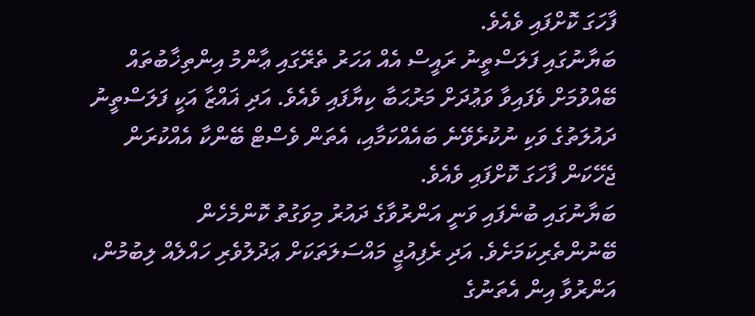ފާހަގަ ކޮށްފައި ވެއެވެ.
ބަޔާނުގައި ފަލަސްތީނު ރައީސް އެއް އަހަރު ތެރޭގައި ޢާންމު އިންތިޚާބުތައް ބޭއްވުމަށް ވެފައިވާ ވަޢުދަށް މަރުޙަބާ ކިޔާފައި ވެއެވެ. އަދި ޣައްޒާ އަކީ ފަލަސްތީނު ދައުލަތުގެ ވަކި ނުކުރެވޭނެ ބައެއްކަމާއި، އެތަން ވެސްޓް ބޭންކާ އެއްކުރަން ޖެހޭކަން ފާހަގަ ކޮށްފައި ވެއެވެ.
ބަޔާނުގައި ބުނެފައި ވަނީ އަންރުވާގެ ދައުރު މިވަގުތު ކޮންމެހެން ބޭނުންތެރިކަމަށެވެ. އަދި ރެފިއުޖީ މައްސަލަތަކަށް ޢަދުލުވެރި ހައްލެއް ލިބުމުން، އަންރުވާ އިން އެތަނުގެ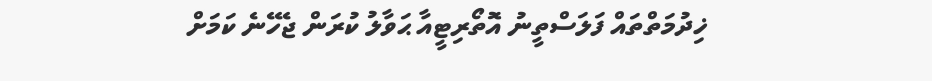ޚިދުމަތްތައް ފަލަސްތީނު އޮތޯރިޓީއާ ޙަވާލު ކުރަން ޖެހޭނެ ކަމަށް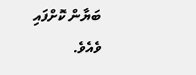ބަޔާން ކޮށްފައި ވެއެވެ.